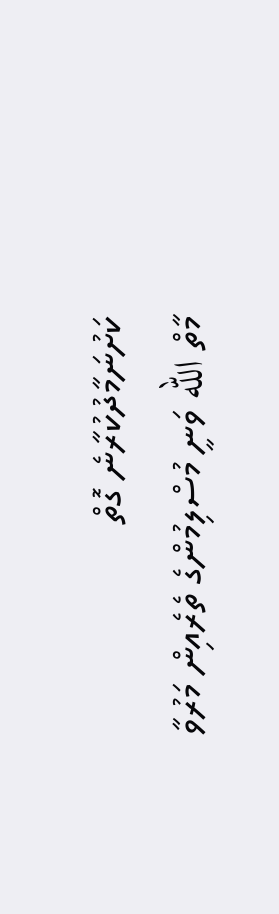ކަށުނަމާދުކުރާނެ ގޮތް
މާތް الله ވަނީ މުސްލިމުންގެ ތެރެއިން މަރުވާ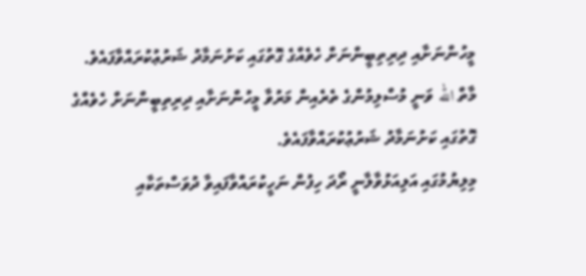މީހުންނަށާއި ދިރިތިބީންނަށް ހެވެއްގެ ގޮތުގައި ކަށުނަމާދު ޝަރުޢުކުރައްވާފައެވެ.
މާތް الله ވަނީ މުސްލިމުންގެ ތެރެއިން މަރުވާ މީހުންނަށާއި ދިރިތިބީންނަށް ހެވެއްގެ ގޮތުގައި ކަށުނަމާދު ޝަރުޢުކުރައްވާފައެވެ.
މިލިޔުމުގައި އަލިއަޅުވާލާނީ ރޯދަ ހިފުން ނަހީކުރައްވާފައިވާ ދުވަސްތަކާއި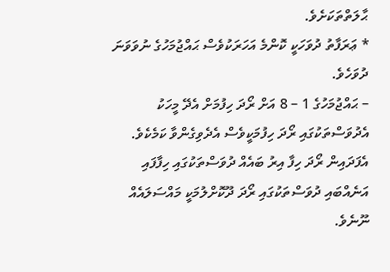ޙާލަތްތަކަށެވެ.
* ޢަރަފާތު ދުވަހަކީ ކޮންމެ އަހަރަކުވެސް ޙައްޖުމަހުގެ ނުވަވަނަ ދުވަހެވެ.
– ޙައްޖުމަހުގެ 1 – 8 އަށް ރޯދަ ހިފުމަށް އެދޭ މީހަކު އެދުވަސްތަކުގައި ރޯދަ ހިފުމަކީވެސް އެދެވިގެންވާ ކަމެކެވެ. އެފަދައިން ރޯދަ ހިފާ އިރު ބައެއް ދުވަސްތަކުގައި ހިފާފައި އަނެއްބައި ދުވަސްތަކުގައި ރޯދަ ދޫކޮށްލުމަކީ މައްސަލައެއް ނޫނެވެ.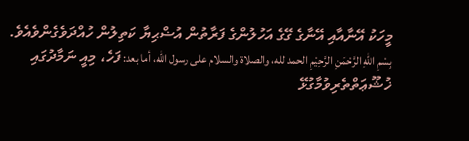މީހަކު އޭނާއާއި އޭނާގެ ގޭގެ އަހުލުންގެ ފަރާތުން އުޟްޙިޔާ ކަތިލުން ހުއްދަވެގެންވެއެވެ.
بِسْمِ اللهِ الرَّحْمَنِ الرَّحِيْمِ الحمد لله، والصلاة والسلام على رسول الله، أما بعد: ފަހެ، މިއީ ނަމާދުގައި ޚުޝޫޢަތްތެރިވުމާގުޅޭ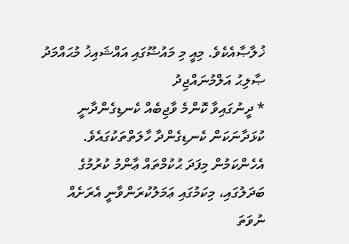ޚުލާޞާއެކެވެ. މިއީ މި މައުޟޫގައި އައްޝައިޚު މުޙައްމަދު ޞާލިޙު އަލްމުނައްޖިދު
* ދީނުގައިވާ ކޮންމެ ވާޖިބެއް ކެނޑިގެންދާނީ ކުޅަދާނަކަން ކެނޑިގެންދާ ހާލަތްތަކުގައެވެ. އެހެންކަމުން މިފަދަ ޙުކުމްތައް ޢާންމު ކުރުމުގެ ބަދަލުގައި، މިކަމުގައި ޢަމަލުކުރަންވާނީ އެރަށެއް ނުވަތަ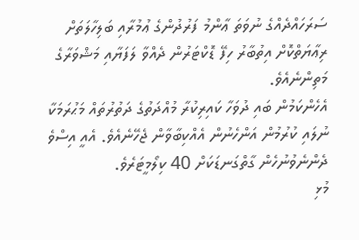ސަރަހައްދެއްގެ ނުވަތަ ޢާންމު ފަރުދުންގެ ޢުމުރާއި ބަލިހާލަތަށް ރިޢާޔަތްކޮށް އިތުބާރު ހިފޭ ޑޮކްޓަރުން ދެއްވާ ލަފަޔާއި މަޝްވަރާގެ މަތިންނެއެވެ.
އެހެންކަމުން ބައި ދުވަހާ ކައިރިކުރާ މުއްދަތުގެ ދަތުރުތައް މަޙުރަމަކާ ނުލައި ކުރުމުން އަންހެނުން އެއްކިބާވާން ޖެހޭނެއެވެ. އެއީ އިސްވެ ދެންނެވުނުހެން ގާތްގަނޑަކަށް 40 ކިލޯމީޓަރެވެ.
މުޅި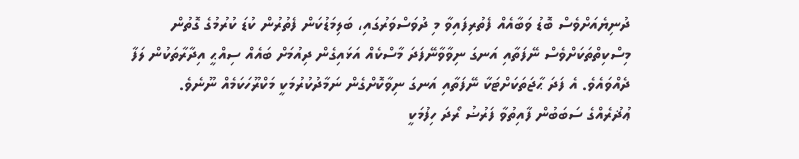ދުނިޔެއަށްވެސް ބޮޑު ވަބާއެއް ފެތުރިފައިވާ މި ދުވަސްވަރުގައި، ބަލިމަޑުކަން ފެތުރުން ކުޑަ ކުރުމުގެ ގޮތުން މިސްކިތްތަކަށްވެސް ނޭފަތާއި އަނގަ ނިވާވާނޭފަދަ މާސްކެއް އަޅައިގެން ދިއުމަށް ބައެއް ސިއްޙީ އިދާރާތަކުން ލަފާ ދެއްވައެވެ. އެ ފަދަ ޙާޖަތަކަށްޓަކާ ނޭފަތާއި އަނގަ ނިވާކޮށްގެން ނަމާދުކުރުމަކީ މަކްރޫހަކަމެއް ނޫނެވެ.
ޢުޛުރެއްގެ ސަބަބުން ފާއިތުވާ ފަރުޟު ރޯދަ ހިފުމަކީ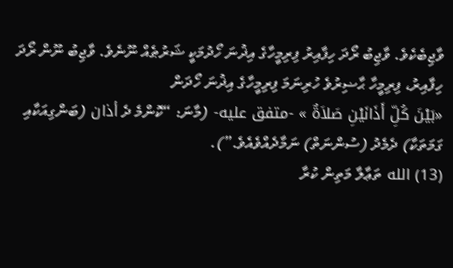ވާޖިބެކެވެ. ވާޖިބު ރޯދަ ހިފާއިރު ފިރިމީހާގެ އިޛުނަ ހޯދުމަކީ ޝަރުޠެއް ނޫނެވެ. ވާޖިބު ނޫން ރޯދަ ހިފާއިރު، ފިރިމީހާ ޙާޟިރުވެ ހުރިނަމަ ފިރިމީހާގެ އިޛުނަ ހޯދަން
«بَيْنَ كُلِّ أَذَانَيْنِ صَلاَةٌ » -متفق عليه- (މާނަ: “ކޮންމެ ދެ أذان (ބަންގިއަކާއި ގަމަތަކާ) ދެމެދު (ސުންނަތް) ނަމާދެއްވެއެވެ.”).
(13) الله ތަޢާލާ މަތިން ކުރާ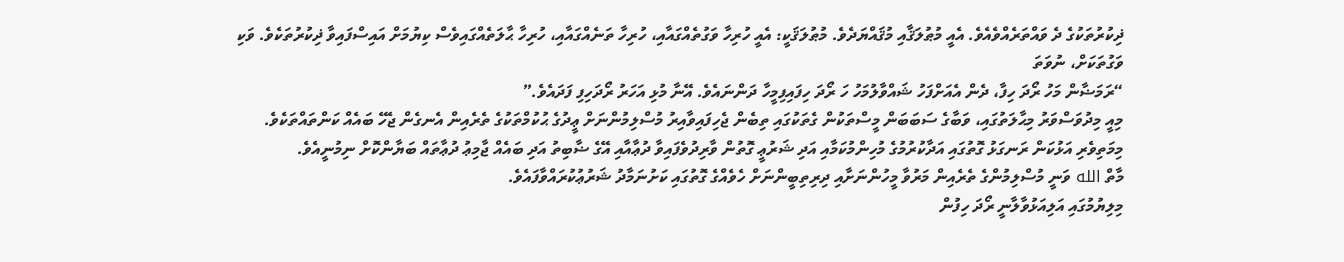ޛިކުރުތަކުގެ ދެ ވައްތަރެއްވެއެވެ. އެއީ މުޠުލަޤާއި މުޤައްޔަދެވެ. މުޠުލަޤަކީ: އެއީ ހުރިހާ ވަގުތެއްގައާއި، ހުރިހާ ތަނެއްގައާއި، ހުރިހާ ޙާލަތެއްގައިވެސް ކިޔުމަށް އައިސްފައިވާ ޛިކުރުތަކެވެ. ވަކި ވަގުތަކަށް، ނުވަތަ
“ރަމަޟާން މަހު ރޯދަ ހިފާ، ދެން އެއަށްފަހު ޝައްވާލުމަހު ހަ ރޯދަ ހިފައިފިމީހާ ދަންނައެވެ. އޭނާ މުޅި އަހަރު ރޯދަހިފި ފަދައެވެ.”
މިއީ މިދުވަސްވަރު މިޙާލަތުގައި، ވަބާގެ ސަބަބަން މީސްތަކުން ގެތަކުގައި ތިބެން ޖެހިފައިވާއިރު މުސްލިމުންނަށް ޢީދުގެ ޙުކުމްތަކުގެ ތެރެއިން އެނގެން ޖެހޭ ބައެއް ކަންތައްތަކެވެ.
މިމަތިވެރި އަޅުކަން ރަނގަޅު ގޮތުގައި އަދާކުރުމުގެ މުހިންމުކަމާއި އަދި ޝަރުޢީ ގޮތުން ވާރިދުވެފައިވާ ދުޢާއާއި އޭގެ ޟާބިތު އަދި ބައެއް ޖާމިޢު ދުޢާތައް ބަޔާންކޮށް ނިމުނީއެވެ.
މާތް الله ވަނީ މުސްލިމުންގެ ތެރެއިން މަރުވާ މީހުންނަށާއި ދިރިތިބީންނަށް ހެވެއްގެ ގޮތުގައި ކަށުނަމާދު ޝަރުޢުކުރައްވާފައެވެ.
މިލިޔުމުގައި އަލިއަޅުވާލާނީ ރޯދަ ހިފުން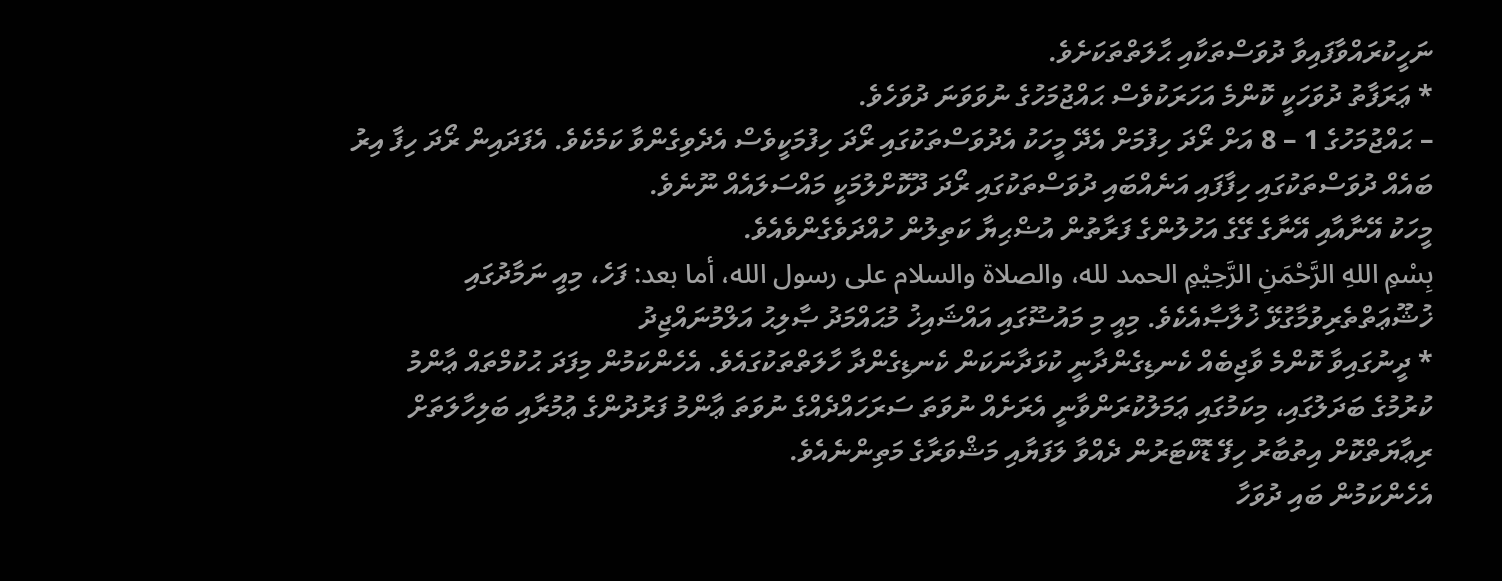ނަހީކުރައްވާފައިވާ ދުވަސްތަކާއި ޙާލަތްތަކަށެވެ.
* ޢަރަފާތު ދުވަހަކީ ކޮންމެ އަހަރަކުވެސް ޙައްޖުމަހުގެ ނުވަވަނަ ދުވަހެވެ.
– ޙައްޖުމަހުގެ 1 – 8 އަށް ރޯދަ ހިފުމަށް އެދޭ މީހަކު އެދުވަސްތަކުގައި ރޯދަ ހިފުމަކީވެސް އެދެވިގެންވާ ކަމެކެވެ. އެފަދައިން ރޯދަ ހިފާ އިރު ބައެއް ދުވަސްތަކުގައި ހިފާފައި އަނެއްބައި ދުވަސްތަކުގައި ރޯދަ ދޫކޮށްލުމަކީ މައްސަލައެއް ނޫނެވެ.
މީހަކު އޭނާއާއި އޭނާގެ ގޭގެ އަހުލުންގެ ފަރާތުން އުޟްޙިޔާ ކަތިލުން ހުއްދަވެގެންވެއެވެ.
بِسْمِ اللهِ الرَّحْمَنِ الرَّحِيْمِ الحمد لله، والصلاة والسلام على رسول الله، أما بعد: ފަހެ، މިއީ ނަމާދުގައި ޚުޝޫޢަތްތެރިވުމާގުޅޭ ޚުލާޞާއެކެވެ. މިއީ މި މައުޟޫގައި އައްޝައިޚު މުޙައްމަދު ޞާލިޙު އަލްމުނައްޖިދު
* ދީނުގައިވާ ކޮންމެ ވާޖިބެއް ކެނޑިގެންދާނީ ކުޅަދާނަކަން ކެނޑިގެންދާ ހާލަތްތަކުގައެވެ. އެހެންކަމުން މިފަދަ ޙުކުމްތައް ޢާންމު ކުރުމުގެ ބަދަލުގައި، މިކަމުގައި ޢަމަލުކުރަންވާނީ އެރަށެއް ނުވަތަ ސަރަހައްދެއްގެ ނުވަތަ ޢާންމު ފަރުދުންގެ ޢުމުރާއި ބަލިހާލަތަށް ރިޢާޔަތްކޮށް އިތުބާރު ހިފޭ ޑޮކްޓަރުން ދެއްވާ ލަފަޔާއި މަޝްވަރާގެ މަތިންނެއެވެ.
އެހެންކަމުން ބައި ދުވަހާ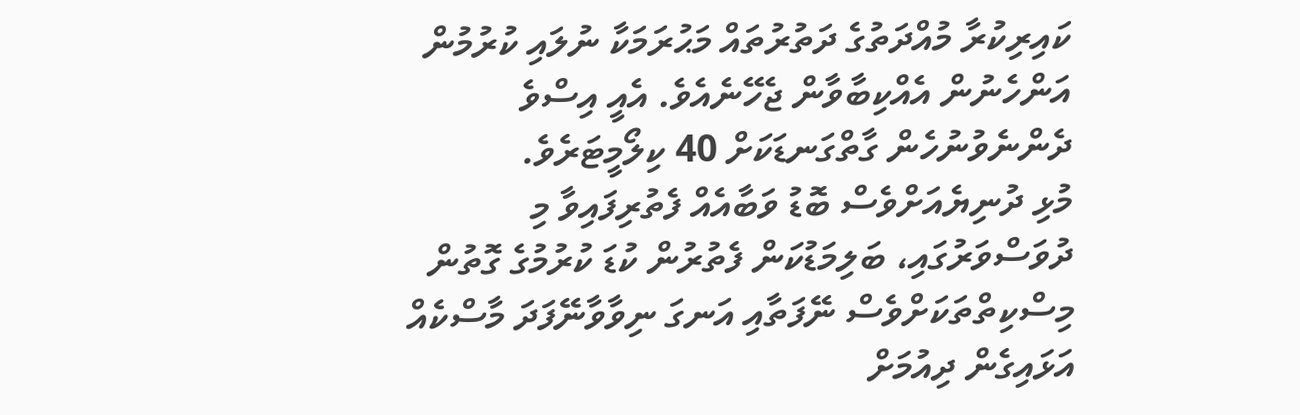ކައިރިކުރާ މުއްދަތުގެ ދަތުރުތައް މަޙުރަމަކާ ނުލައި ކުރުމުން އަންހެނުން އެއްކިބާވާން ޖެހޭނެއެވެ. އެއީ އިސްވެ ދެންނެވުނުހެން ގާތްގަނޑަކަށް 40 ކިލޯމީޓަރެވެ.
މުޅި ދުނިޔެއަށްވެސް ބޮޑު ވަބާއެއް ފެތުރިފައިވާ މި ދުވަސްވަރުގައި، ބަލިމަޑުކަން ފެތުރުން ކުޑަ ކުރުމުގެ ގޮތުން މިސްކިތްތަކަށްވެސް ނޭފަތާއި އަނގަ ނިވާވާނޭފަދަ މާސްކެއް އަޅައިގެން ދިއުމަށް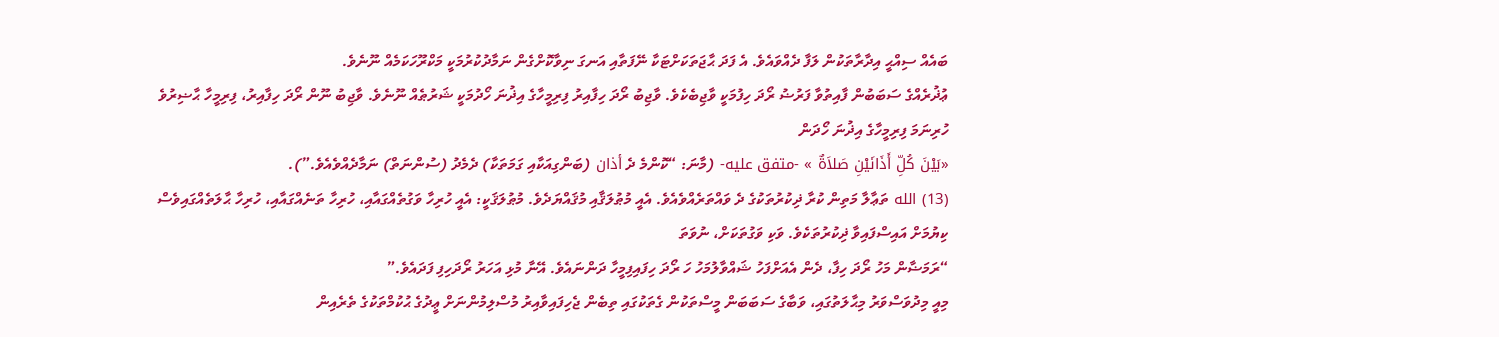ބައެއް ސިއްޙީ އިދާރާތަކުން ލަފާ ދެއްވައެވެ. އެ ފަދަ ޙާޖަތަކަށްޓަކާ ނޭފަތާއި އަނގަ ނިވާކޮށްގެން ނަމާދުކުރުމަކީ މަކްރޫހަކަމެއް ނޫނެވެ.
ޢުޛުރެއްގެ ސަބަބުން ފާއިތުވާ ފަރުޟު ރޯދަ ހިފުމަކީ ވާޖިބެކެވެ. ވާޖިބު ރޯދަ ހިފާއިރު ފިރިމީހާގެ އިޛުނަ ހޯދުމަކީ ޝަރުޠެއް ނޫނެވެ. ވާޖިބު ނޫން ރޯދަ ހިފާއިރު، ފިރިމީހާ ޙާޟިރުވެ ހުރިނަމަ ފިރިމީހާގެ އިޛުނަ ހޯދަން
«بَيْنَ كُلِّ أَذَانَيْنِ صَلاَةٌ » -متفق عليه- (މާނަ: “ކޮންމެ ދެ أذان (ބަންގިއަކާއި ގަމަތަކާ) ދެމެދު (ސުންނަތް) ނަމާދެއްވެއެވެ.”).
(13) الله ތަޢާލާ މަތިން ކުރާ ޛިކުރުތަކުގެ ދެ ވައްތަރެއްވެއެވެ. އެއީ މުޠުލަޤާއި މުޤައްޔަދެވެ. މުޠުލަޤަކީ: އެއީ ހުރިހާ ވަގުތެއްގައާއި، ހުރިހާ ތަނެއްގައާއި، ހުރިހާ ޙާލަތެއްގައިވެސް ކިޔުމަށް އައިސްފައިވާ ޛިކުރުތަކެވެ. ވަކި ވަގުތަކަށް، ނުވަތަ
“ރަމަޟާން މަހު ރޯދަ ހިފާ، ދެން އެއަށްފަހު ޝައްވާލުމަހު ހަ ރޯދަ ހިފައިފިމީހާ ދަންނައެވެ. އޭނާ މުޅި އަހަރު ރޯދަހިފި ފަދައެވެ.”
މިއީ މިދުވަސްވަރު މިޙާލަތުގައި، ވަބާގެ ސަބަބަން މީސްތަކުން ގެތަކުގައި ތިބެން ޖެހިފައިވާއިރު މުސްލިމުންނަށް ޢީދުގެ ޙުކުމްތަކުގެ ތެރެއިން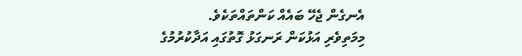އެނގެން ޖެހޭ ބައެއް ކަންތައްތަކެވެ.
މިމަތިވެރި އަޅުކަން ރަނގަޅު ގޮތުގައި އަދާކުރުމުގެ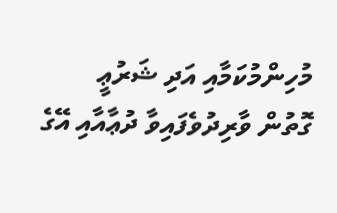މުހިންމުކަމާއި އަދި ޝަރުޢީ ގޮތުން ވާރިދުވެފައިވާ ދުޢާއާއި އޭގެ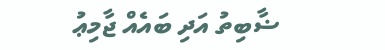ޟާބިތު އަދި ބައެއް ޖާމިޢު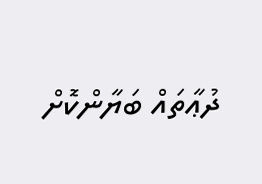ދުޢާތައް ބަޔާންކޮށް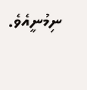ނިމުނީއެވެ.